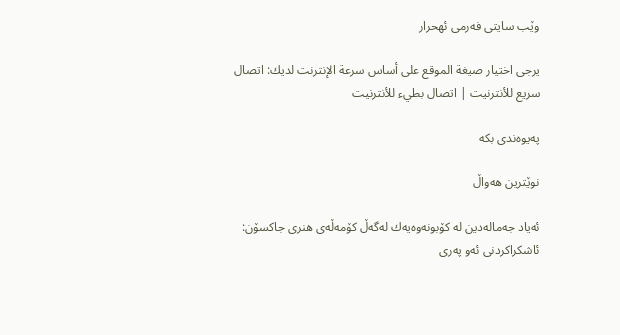وێب سایتی فه‌رمی ئهحرار

يرجى اختيار صيغة الموقع على أساس سرعة الإنترنت لديك: اتصال سريع للأنترنيت | اتصال بطيء للأنترنيت

په‌یوه‌ندی بکه‌

نوێترین هه‌واڵ

ئه‌یاد جه‌ماله‌دین له‌ كۆبونه‌وه‌یه‌ك له‌گه‌ڵ كۆمه‌ڵه‌ى هنرى جاكسۆن: ئاشكراكردنى ئه‌و په‌رى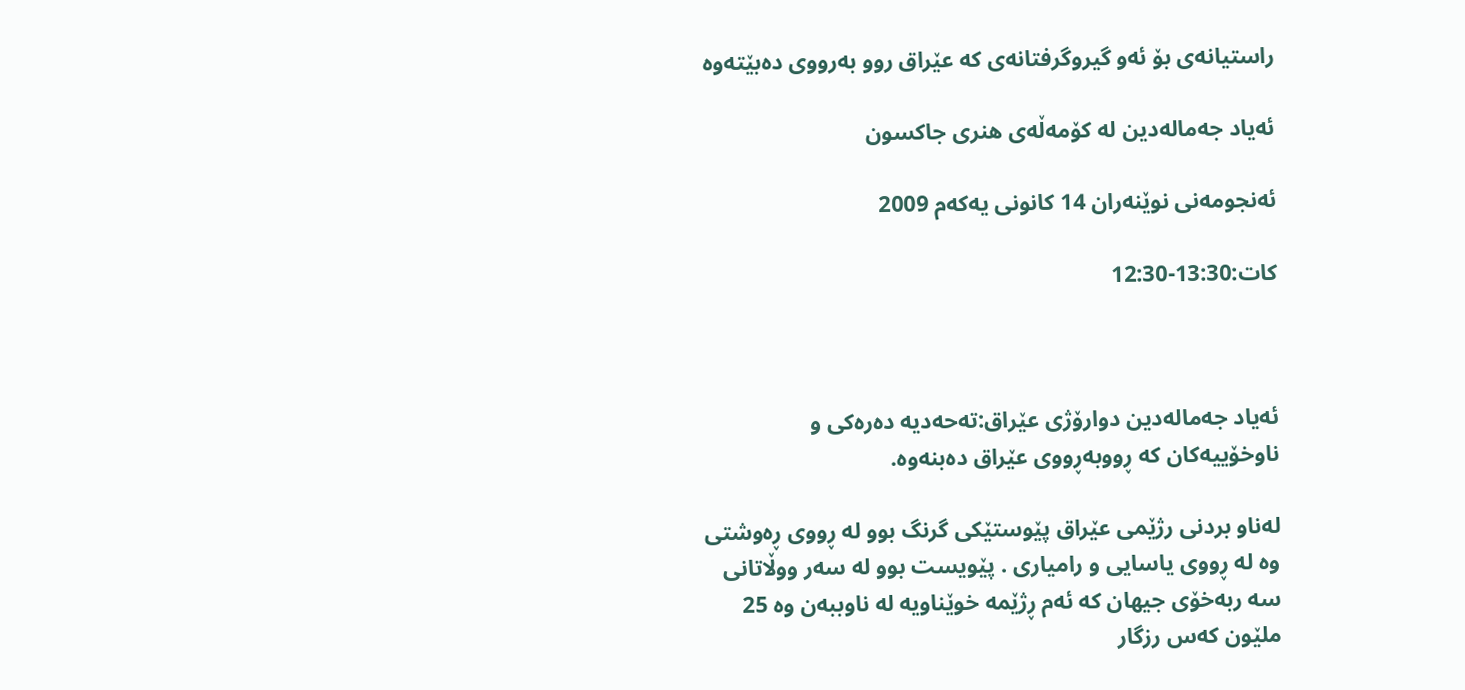راستیانه‌ى بۆ ئه‌و گیروگرفتانه‌ى كه‌ عێراق روو به‌رووى ده‌بێته‌وه‌

ئه‌یاد جه‌ماله‌دین له‌ كۆمه‌ڵه‌ى هنرى جاكسون

ئه‌نجومه‌نى نوێنه‌ران 14 كانونى یه‌كه‌م 2009

كات:13:30-12:30



ئه‌یاد جه‌ماله‌دین دوارۆژى عێراق:ته‌حه‌دیه‌ ده‌ره‌كى و ناوخۆییه‌كان كه‌ ڕووبه‌ڕووى عێراق ده‌بنه‌وه‌.

له‌ناو بردنى رژێمى عێراق پێوستێكى گرنگ بوو له‌ ڕووى ڕه‌وشتى وه‌ له‌ ڕووى یاسایى و رامیارى . پێویست بوو له‌ سه‌ر ووڵاتانى سه‌ ربه‌خۆى جیهان كه‌ ئه‌م ڕژێمه‌ خوێناویه‌ له‌ ناوببه‌ن وه‌ 25 ملێون كه‌س رزگار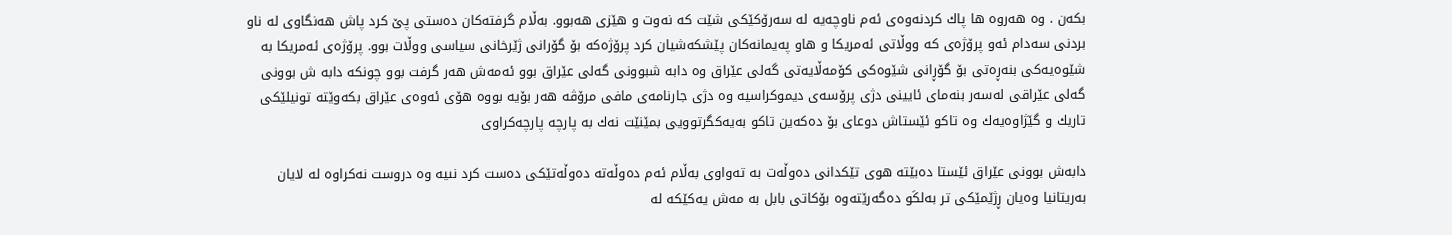بكه‌ن . وه‌ هه‌روه‌ ها پاك كردنه‌وه‌ى ئه‌م ناوچه‌یه‌ له‌ سه‌رۆكێكى شێت كه‌ نه‌وت و هێزى هه‌بوو. به‌ڵام گرفته‌كان ده‌ستى پێ كرد پاش هه‌نگاوى له‌ ناو بردنى سه‌دام ئه‌و پرۆژه‌ى كه‌ ووڵاتى ئه‌مریكا و هاو په‌یمانه‌كان پێشكه‌شیان كرد پرۆژه‌كه‌ بۆ گۆرانى ژێرخانى سیاسى ووڵات بوو. پرۆژه‌ى ئه‌مریكا به‌ شێوه‌یه‌كى بنه‌ڕه‌تى بۆ گۆڕانى شێوه‌كى كۆمه‌ڵایه‌تى گه‌لى عێراق وه‌ دابه‌ شبوونى گه‌لى عێراق بوو ئه‌مه‌ش هه‌ر گرفت بوو چونكه‌ دابه‌ ش بوونى گه‌لى عێراقى له‌سه‌ر بنه‌ماى ئایینى دژى پرۆسه‌ى دیموكراسیه‌ وه‌ دژى جارنامه‌ى مافى مرۆڤه‌ هه‌ر بۆیه‌ بووه‌ هۆى ئه‌وه‌ى عێراق بكه‌وێته‌ تونیلێكى تاریك و گێژاوه‌یه‌ك وه‌ تاكو ئێستاش دوعاى بۆ ده‌كه‌ین تاكو به‌یه‌كگرتوویى بمێنێت نه‌ك به‌ پارچه‌ پارچه‌كراوى

دابه‌ش بوونى عێراق ئێستا ده‌بێته‌ هوى تێكدانى ده‌وڵه‌ت به‌ ته‌واوى به‌ڵام ئه‌م ده‌وڵه‌ته‌ ده‌وڵه‌تێكى ده‌ست كرد نىیه‌ وه‌ دروست نه‌كراوه‌ له‌ لایان به‌ریتانیا وه‌یان ڕژێمێكى تر به‌لكَو ده‌گه‌رێته‌وه‌ بۆكاتى بابل به‌ مه‌ش یه‌كێكه‌ له‌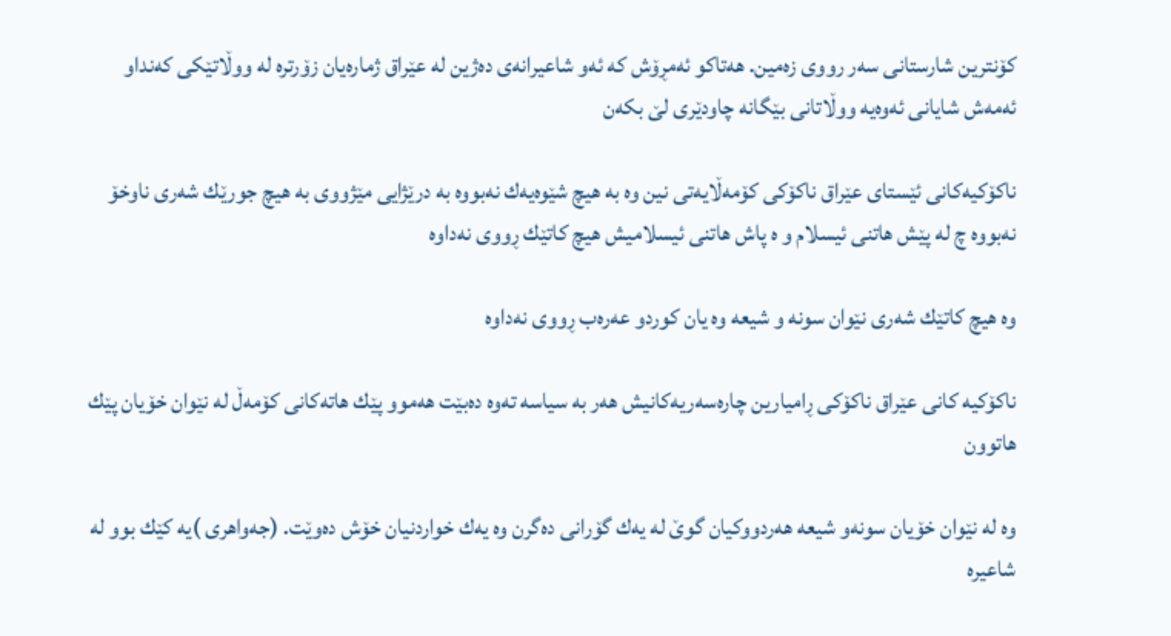كۆنترین شارستانى سه‌ر رووى زه‌مین. هه‌تاكو ئه‌مڕۆش كه‌ ئه‌و شاعیرانه‌ى ده‌ژین له‌ عێراق ژماره‌یان زۆرتره‌ له‌ ووڵاتێكى كه‌نداو ئه‌مه‌ش شایانى ئه‌وه‌یه‌ ووڵاتانى بێگانه‌ چاودێرى لێ بكه‌ن

ناكۆكیه‌كانى ئێستاى عێراق ناكۆكى كۆمه‌ڵایه‌تى نین وه‌ به‌ هیچ شێوه‌یه‌ك نه‌بووه‌ به‌ درێژایى مێژووی به‌ هیچ جورێك شه‌رى ناوخۆ نه‌بووه‌ چ له‌ پێش هاتنى ئیسلام و ه‌ پاش هاتنى ئیسلامیش هیچ كاتێك ڕووى نه‌داوه‌

وه‌ هیچ كاتێك شه‌رى نێوان سونه‌ و شیعه‌ وه‌ یان كوردو عه‌ره‌ب ڕووى نه‌داوه‌

ناكۆكیه‌ كانى عێراق ناكۆكى ڕامیارین چاره‌سه‌ریه‌كانیش هه‌ر به‌ سیاسه‌ ته‌وه‌ ده‌بێت هه‌موو پێك هاته‌كانى كۆمه‌ڵ له‌ نێوان خۆیان پێك هاتوون

وه‌ له‌ نێوان خۆیان سونه‌و شیعه‌ هه‌ردووكیان گوێ له‌ یه‌ك گۆرانى ده‌گرن وه‌ یه‌ك خواردنیان خۆش ده‌وێت. (جه‌واهرى )یه‌ كێك بوو له‌ شاعیره‌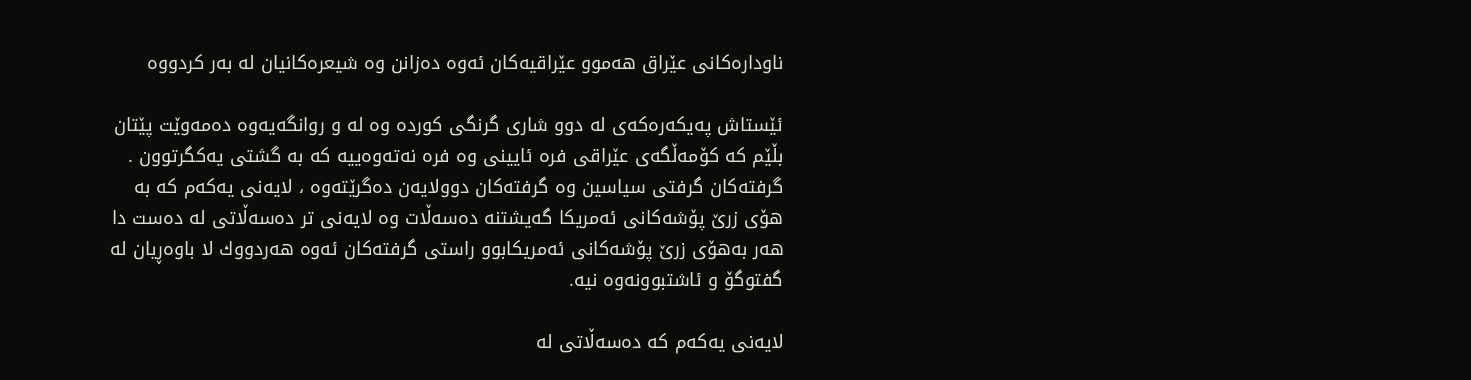ناوداره‌كانى عێراق هه‌موو عێراقیه‌كان ئه‌وه‌ ده‌زانن وه‌ شیعره‌كانیان له‌ به‌ر كردووه‌

ئێستاش په‌یكه‌ره‌كه‌ى له‌ دوو شارى گرنگى كورده‌ وه‌ له‌ و روانگه‌یه‌وه‌ ده‌مه‌وێت پێتان بڵێم كه‌ كۆمه‌ڵگه‌ى عێراقى فره‌ ئایینى وه‌ فره‌ نه‌ته‌وه‌ییه‌ كه‌ به‌ گشتى یه‌كگرتوون . گرفته‌كان گرفتى سیاسین وه‌ گرفته‌كان دوولایه‌ن ده‌گرێته‌وه‌ ، لایه‌نى یه‌كه‌م كه‌ به‌ هۆى زرێ پۆشه‌كانى ئه‌مریكا گه‌یشتنه‌ ده‌سه‌ڵات وه‌ لایه‌نى تر ده‌سه‌ڵاتى له‌ ده‌ست دا هه‌ر به‌هۆى زرێ پۆشه‌كانى ئه‌مریكابوو راستى گرفته‌كان ئه‌وه‌ هه‌ردووك لا باوه‌ڕیان له‌ گفتوگۆ و ئاشتبوونه‌وه‌ نیه‌.

لایه‌نى یه‌كه‌م كه‌ ده‌سه‌ڵاتى له‌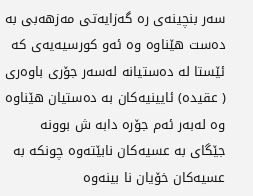سه‌ر بنچینه‌ى ره‌ گه‌زایه‌تى مه‌زهه‌بى به‌ ده‌ست هێناوه‌ وه‌ ئه‌و كورسیه‌یه‌ى كه‌ ئێستا له‌ ده‌ستیانه‌ له‌سه‌ر جۆرى باوه‌رى ( عقیده‌) ئایینیه‌كان به‌ ده‌ستیان هێناوه‌ وه‌ له‌به‌ر ئه‌م جۆره‌ دابه‌ ش بوونه‌ جێگاى به‌ عسیه‌كان نابێته‌وه‌ چونكه‌ به‌ عسیه‌كان خۆیان نا بینه‌وه‌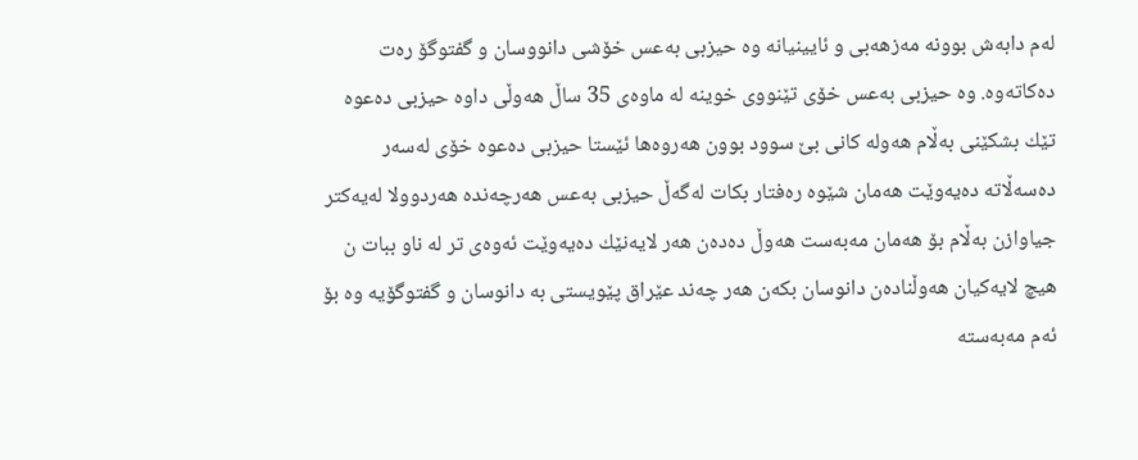له‌م دابه‌ش بوونه‌ مه‌زهه‌بى و ئایینیانه‌ وه‌ حیزبى به‌عس خۆشى دانووسان و گفتوگۆ ره‌ت ده‌كاته‌وه‌. وه‌ حیزبى به‌عس خۆى تێنووى خوینه‌ له‌ ماوه‌ى 35 ساڵ هه‌وڵى داوه‌ حیزبى ده‌عوه‌ تێك بشكێنى به‌ڵام هه‌وله‌ كانى بێ سوود بوون هه‌روه‌ها ئێستا حیزبى ده‌عوه‌ خۆى له‌سه‌ر ده‌سه‌ڵاته‌ ده‌یه‌وێت هه‌مان شێوه‌ ره‌فتار بكات له‌گه‌ڵ حیزبى به‌عس هه‌رچه‌نده‌ هه‌ردوولا له‌یه‌كتر جیاوازن به‌ڵام بۆ هه‌مان مه‌به‌ست هه‌وڵ ده‌ده‌ن هه‌ر لایه‌نێك ده‌یه‌وێت ئه‌وه‌ى تر له‌ ناو ببات ن هیچ لایه‌كیان هه‌وڵناده‌ن دانوسان بكه‌ن هه‌ر چه‌ند عێراق پێویستى به‌ دانوسان و گفتوگۆیه‌ وه‌ بۆ ئه‌م مه‌به‌سته‌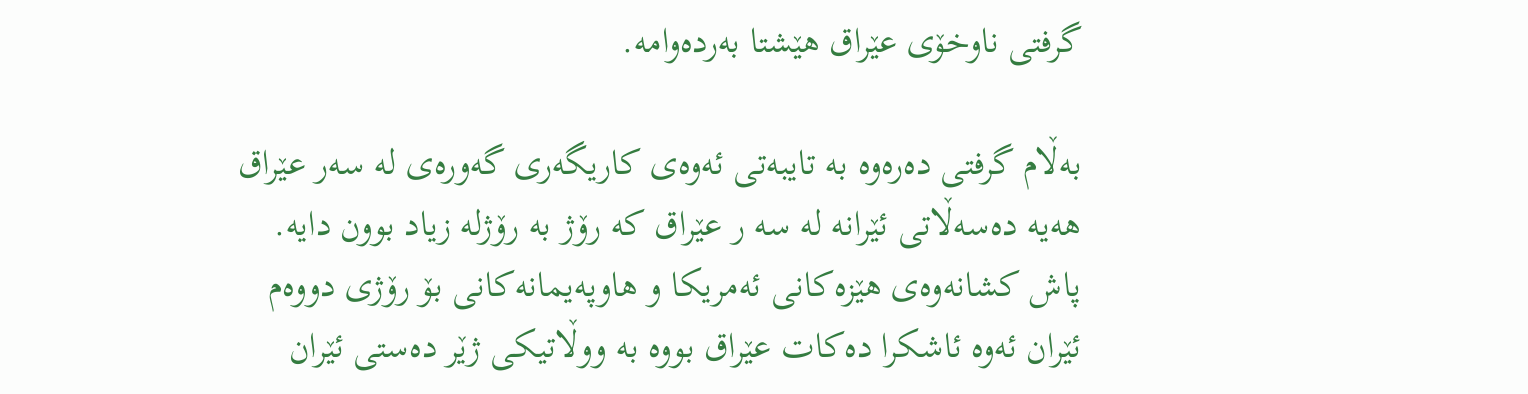گرفتى ناوخۆى عێراق هێشتا به‌رده‌وامه‌.

به‌ڵام گرفتى ده‌ره‌وه‌ به‌ تایبه‌تى ئه‌وه‌ى كاریگه‌رى گه‌وره‌ى له‌ سه‌ر عێراق هه‌یه‌ ده‌سه‌ڵاتى ئێرانه‌ له‌ سه‌ ر عێراق كه‌ رۆژ به‌ رۆژله‌ زیاد بوون دایه‌. پاش كشانه‌وه‌ى هێزه‌كانى ئه‌مریكا و هاوپه‌یمانه‌كانى بۆ رۆژى دووه‌م ئێران ئه‌وه‌ ئاشكرا ده‌كات عێراق بووه‌ به‌ ووڵاتیكى ژێر ده‌ستى ئێران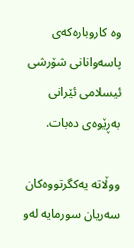وه‌ كاروباره‌كه‌ى پاسه‌وانانى شۆرشى ئیسلامى ئێرانى به‌ڕێوه‌ى ده‌بات.

ووڵاته‌ یه‌كگرتووه‌كان سه‌ریان سورمایه‌ له‌و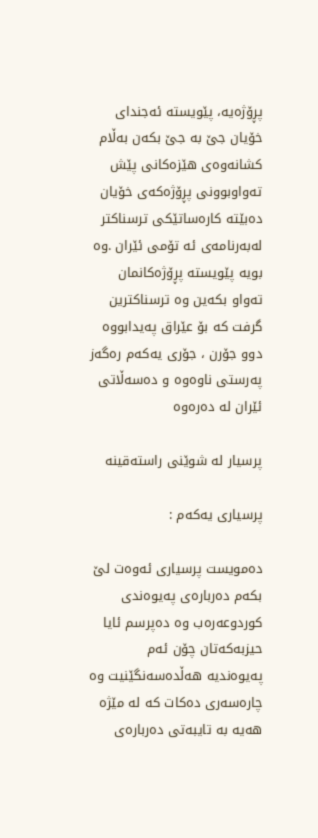پڕۆژه‌یه‌، پێویسته‌ ئه‌جنداى خۆیان جێ به‌ جێ بكه‌ن به‌ڵام كشانه‌وه‌ى هێزه‌كانى پێش ته‌واوبوونى پڕۆژه‌كه‌ى خۆیان ده‌بێته‌ كاره‌ساتێكى ترسناكتر له‌به‌رنامه‌ى ئه‌ تۆمى ئێران .وه‌ بویه‌ پێویسته‌ پڕۆژه‌كانمان ته‌واو بكه‌ین وه‌ ترسناكترین گرفت كه‌ بۆ عێراق په‌یدابووه‌ دوو جۆرن ، جۆرى یه‌كه‌م ره‌گه‌ز په‌رستى ناوه‌وه‌ و ده‌سه‌ڵاتى ئێران له‌ ده‌ره‌وه‌

پرسیار له‌ شوێنى راسته‌قینه‌

پرسیارى یه‌كه‌م :

ده‌مویست پرسیارى ئه‌وه‌ت لێ بكه‌م ده‌رباره‌ى په‌یوه‌ندى كوردوعه‌ره‌ب وه‌ ده‌پرسم ئایا حیزبه‌كه‌تان چۆن ئه‌م په‌یوه‌ندیه‌ هه‌ڵده‌سه‌نگێنیت وه‌ چاره‌سه‌رى ده‌كات كه‌ له‌ مێژه‌ هه‌یه‌ به‌ تایبه‌تى ده‌رباره‌ى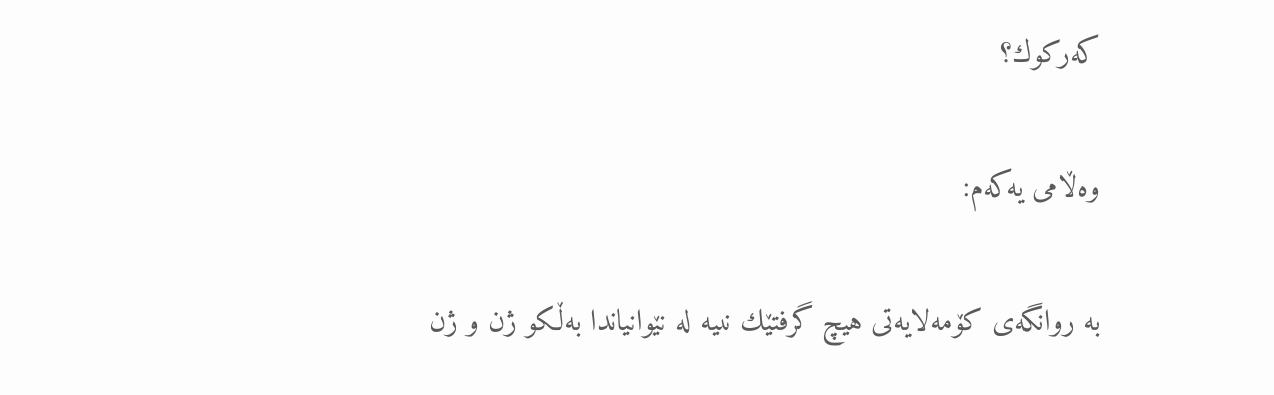كه‌ركوك؟

وه‌ڵامى یه‌كه‌م:

به‌ روانگه‌ى كۆمه‌لایه‌تى هیچ گرفتێك نىیه‌ له‌ نێوانیاندا به‌ڵكو ژن و ژن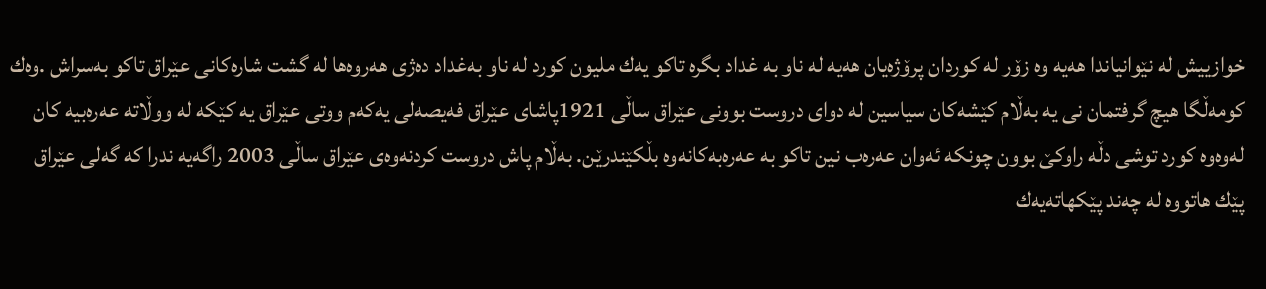خوازییش له‌ نێوانیاندا هه‌یه‌ وه‌ زۆر له‌ كوردان پرۆژه‌یان هه‌یه‌ له‌ ناو به‌ غداد بگره‌ تاكو یه‌ك ملیون كورد له‌ ناو به‌غداد ده‌ژى هه‌روه‌ها له‌ گشت شاره‌كانى عێراق تاكو به‌سراش .وه‌ك كومه‌ڵگا هیچ گرفتمان نی یه‌ به‌ڵام كێشه‌كان سیاسین له‌ دواى دروست بوونى عێراق ساڵى 1921پاشاى عێراق فه‌یصه‌لى یه‌كه‌م ووتى عێراق یه‌ كێكه‌ له‌ ووڵاته‌ عه‌ره‌بیه‌ كان له‌وه‌وه‌ كورد توشى دڵه‌ راوكێ بوون چونكه‌ ئه‌وان عه‌ره‌ب نین تاكو به‌ عه‌ره‌به‌كانه‌وه‌ بڵكێندرێن. به‌ڵام پاش دروست كردنه‌وه‌ى عێراق ساڵى 2003 راگه‌یه‌ ندرا كه‌ گه‌لى عێراق پێك هاتووه‌ له‌ چه‌ند پێكهاته‌یه‌ك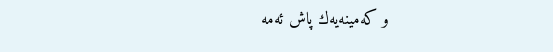و كه‌مینه‌یه‌ك پاش ئه‌مه‌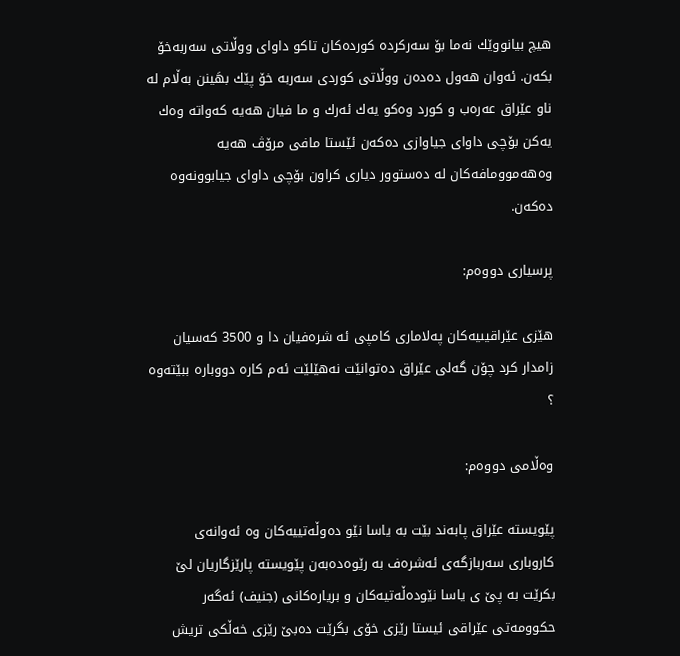هیچ بیانووێك نه‌ما بۆ سه‌ركرده‌ كورده‌كان تاكو داواى ووڵاتى سه‌ربه‌خۆ بكه‌ن. ئه‌وان هه‌ول ده‌ده‌ن ووڵاتى كوردى سه‌ربه‌ خۆ پێك بهَینن به‌ڵام له‌ ناو عێراق عه‌ره‌ب و كورد وه‌كو یه‌ك ئه‌رك و ما فیان هه‌یه‌ كه‌واته‌ وه‌ك یه‌كن بۆچى داواى جیاوازى ده‌كه‌ن ئێستا مافى مرۆڤ هه‌یه‌ وه‌هه‌موومافه‌كان له‌ ده‌ستوور دیارى كراون بۆچى داواى جیابوونه‌وه‌ ده‌كه‌ن.

پرسیارى دووه‌م:

هێزى عێراقیىیه‌كان په‌لامارى كامپى ئه‌ شره‌فیان دا و 3500 كه‌سیان زامدار كرد چۆن گه‌لى عێراق ده‌توانێت نه‌هێلێت ئه‌م كاره‌ دووباره‌ ببێته‌وه‌ ؟

وه‌ڵامى دووه‌م:

پێویسته‌ عێراق پابه‌ند بێت به‌ یاسا نێو ده‌وڵه‌تییه‌كان وه‌ ئه‌وانه‌ى كاروبارى سه‌ربازگه‌ى ئه‌شره‌ف به‌ رێوه‌ده‌به‌ن پێویسته‌ پارێزگاریان لێ بكرێت به‌ پێ ى یاسا نێوده‌ڵه‌تیه‌كان و بریاره‌كانى (جنیف) ئه‌گه‌ر حكوومه‌تى عێراقى ئیستا رێزى خۆى بگرێت ده‌بێ رێزى خه‌ڵكى تریش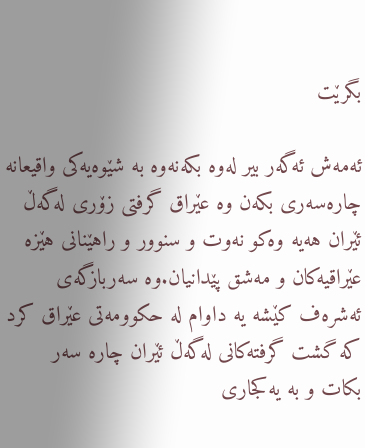بگرێت

ئه‌مه‌ش ئه‌گه‌ر بیر له‌وه‌ بكه‌نه‌وه‌ به‌ شێوه‌یه‌كى واقیعانه‌ چاره‌سه‌رى بكه‌ن وه‌ عێراق گرفتى زۆرى له‌گه‌ڵ ئێران هه‌یه‌ وه‌كو نه‌وت و سنوور و راهێنانى هێزه‌ عێراقیه‌كان و مه‌شق پێدانیان.وه‌ سه‌ربازگه‌ى ئه‌شره‌ف كێشه‌ یه‌ داوام له‌ حكوومه‌تى عێراق كرد كه‌ گشت گرفته‌كانى له‌گه‌ڵ ئێران چاره‌ سه‌ر بكات و به‌ یه‌كجارى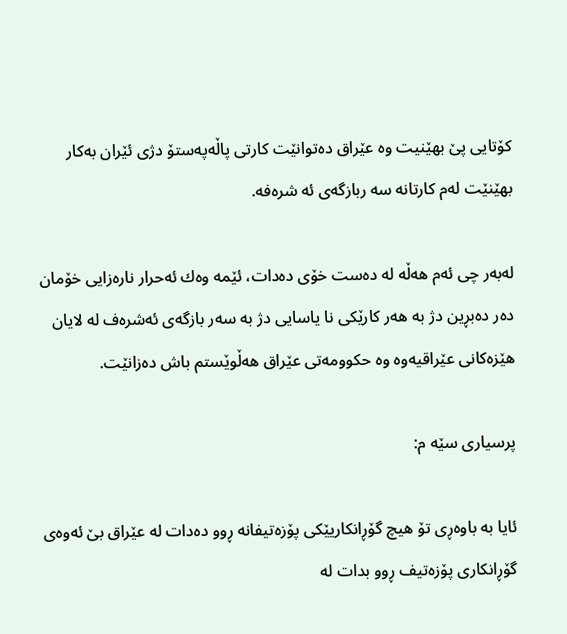كۆتایى پێ بهێنیت وه‌ عێراق ده‌توانێت كارتى پاڵه‌په‌ستۆ دژى ئێران به‌كار بهێنێت له‌م كارتانه‌ سه‌ ربازگه‌ى ئه‌ شره‌فه‌.

له‌به‌ر چى ئه‌م هه‌ڵه‌ له‌ ده‌ست خۆى ده‌دات، ئێمه‌ وه‌ك ئه‌حرار ناره‌زایى خۆمان ده‌ر ده‌بڕین دژ به‌ هه‌ر كارێكى نا یاسایى دژ به‌ سه‌ر بازگه‌ى ئه‌شره‌ف له‌ لایان هێزه‌كانى عێراقیه‌وه‌ وه‌ حكوومه‌تى عێراق هه‌ڵوێستم باش ده‌زانێت.

پرسیارى سێه‌ م:

ئایا به‌ باوه‌ڕى تۆ هیچ گۆڕانكاریێكى پۆزه‌تیفانه‌ ڕوو ده‌دات له‌ عێراق بێ ئه‌وه‌ى گۆڕانكارى پۆزه‌تیف ڕوو بدات له‌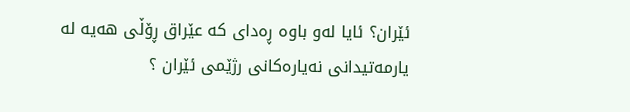ئێران؟ ئایا له‌و باوه‌ ڕه‌داى كه‌ عێراق ڕۆڵى هه‌یه‌ له‌ یارمه‌تیدانى نه‌یاره‌كانى رژێمى ئێران ؟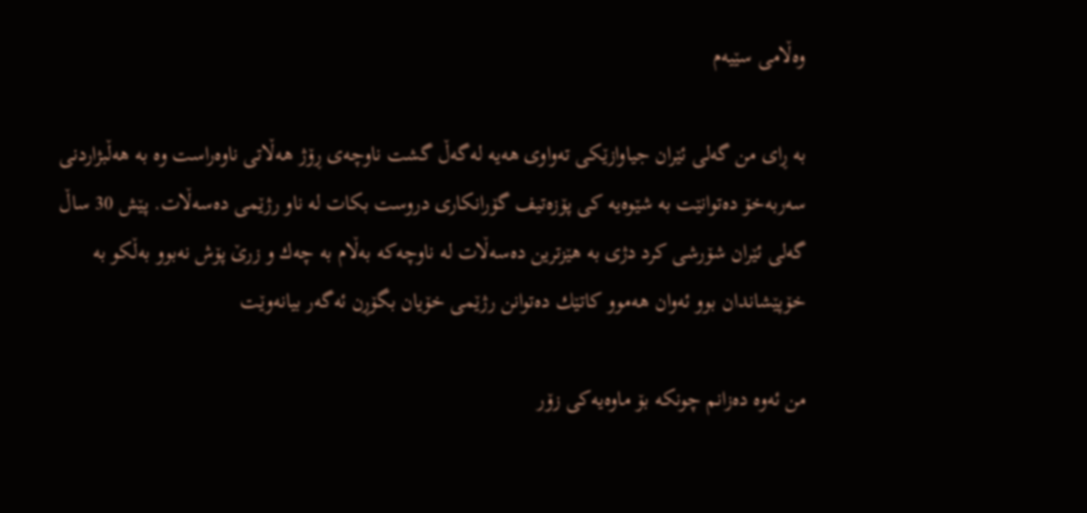وه‌ڵامى سێیه‌م

به‌ ڕاى من گه‌لى ئێران جیاوازێكى ته‌واوى هه‌یه‌ له‌گه‌ڵ گشت ناوچه‌ى ڕۆژ هه‌ڵاتى ناوه‌راست وه‌ به‌ هه‌ڵبژاردنى سه‌ربه‌خۆ ده‌توانێت به‌ شێوه‌یه‌ كى پۆزه‌تیف گۆرانكارى دروست بكات له‌ ناو رژێمى ده‌سه‌ڵات. پێش 30 ساڵ گه‌لى ئێران شۆرشى كرد دژى به‌ هێزترین ده‌سه‌ڵات له‌ ناوچه‌كه‌ به‌ڵام به‌ چه‌ك و زرێ پۆش نه‌بوو به‌ڵكو به‌ خۆپێشاندان بوو ئه‌وان هه‌موو كاتێك ده‌توانن رژێمى خۆیان بگۆڕن ئه‌گه‌ر بیانه‌وێت

من ئه‌وه‌ ده‌زانم چونكه‌ بۆ ماوه‌یه‌كى زۆر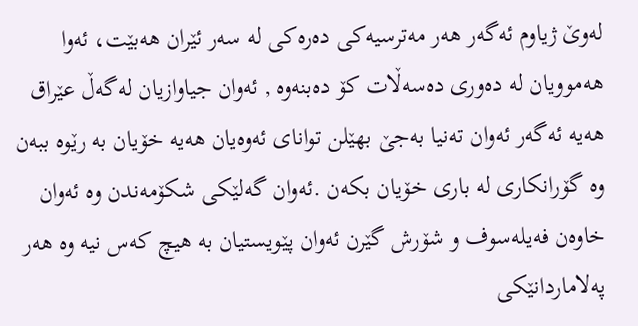له‌وێ ژیاوم ئه‌گه‌ر هه‌ر مه‌ترسیه‌كى ده‌ره‌كى له‌ سه‌ر ئێران هه‌بێت، ئه‌وا هه‌موویان له‌ ده‌ورى ده‌سه‌ڵات كۆ ده‌بنه‌وه‌ , ئه‌وان جیاوازیان له‌گه‌ڵ عێراق هه‌یه‌ ئه‌گه‌ر ئه‌وان ته‌نیا به‌جێ بهێلن تواناى ئه‌وه‌یان هه‌یه‌ خۆیان به‌ رێوه‌ ببه‌ن وه‌ گۆرانكارى له‌ بارى خۆیان بكه‌ن .ئه‌وان گه‌لێكى شكۆمه‌ندن وه‌ ئه‌وان خاوه‌ن فه‌یله‌سوف و شۆرش گێرن ئه‌وان پێویستیان به‌ هیچ كه‌س نیه‌ وه‌ هه‌ر په‌لاماردانێكى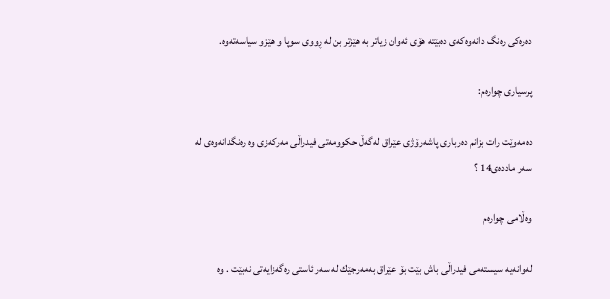ده‌ره‌كى ره‌نگ دانه‌وه‌كه‌ى ده‌بێته‌ هۆى ئه‌وان زیاتر به‌ هێزتر بن له‌ ڕووى سوپا و هێزو سیاسه‌ته‌وه‌.

پرسیارى چواره‌م:

ده‌مه‌وێت رات بزانم ده‌ربارى پاشه‌رۆژى عێراق له‌گه‌ڵ حكوومه‌تى فیدراڵى مه‌ركه‌زى وه‌ ره‌نگدانه‌وه‌ى له‌ سه‌ر مادده‌ى14 ؟

وه‌ڵامى چواره‌م

له‌وانه‌یه‌ سیسته‌مى فیدراڵى باش بێت بۆ عێراق به‌مه‌رجێك له‌ سه‌ر ئاستى ره‌گه‌زایه‌تى نه‌بێت . وه‌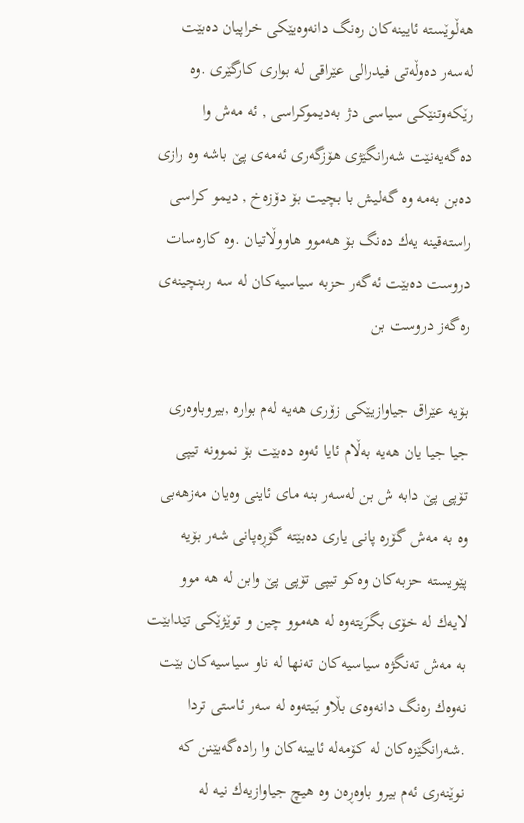هه‌ڵوێسته‌ ئایینه‌كان ره‌نگ دانه‌وه‌یێكى خراپیان ده‌بێت له‌سه‌ر ده‌وڵه‌تى فیدرالى عێراقى له‌ بوارى كارگێرى .وه‌ رێكه‌وتنێكى سیاسى دژ به‌دیموكراسى , ئه‌ مه‌ش وا ده‌گه‌یه‌نێت شه‌رانگێژى هۆزگه‌رى ئه‌مه‌ى پێ باشه‌ وه‌ رازى ده‌بن به‌مه‌ وه‌ گه‌لیش با بچیت بۆ دۆزه‌خ , دیمو كراسى راسته‌قینه‌ یه‌ك ده‌نگ بۆ هه‌موو هاووڵاتیان .وه‌ كاره‌سات دروست ده‌بێت ئه‌گه‌ر حزبه‌ سیاسیه‌كان له‌ سه‌ ربنچینه‌ى ره‌گه‌ز دروست بن

بۆیه‌ عێراق جیاوازیێكى زۆرى هه‌یه‌ له‌م بواره‌ ,بیروباوه‌رى جیا جیا یان هه‌یه‌ به‌ڵام ئایا ئه‌وه‌ ده‌بێت بۆ نموونه‌ تیپى تۆپى پێ دابه‌ ش بن له‌سه‌ر بنه‌ ماى ئاینى وه‌یان مه‌زهه‌بى وه‌ به‌ مه‌ش گۆره‌ پانى یارى ده‌بێته‌ گۆڕه‌پانى شه‌ر بۆیه‌ پێویسته‌ حزبه‌كان وه‌كو تیپى تۆپى پێ وابن له‌ هه‌ موو لایه‌ك له‌ خۆى بگرَیته‌وه‌ له‌ هه‌موو چین و توێژێكى تێدابێت به‌ مه‌ش ته‌نگژه‌ سیاسیه‌كان ته‌نها له‌ ناو سیاسیه‌كان بێت نه‌وه‌ك ره‌نگ دانه‌وه‌ى بڵاو بَیته‌وه‌ له‌ سه‌ر ئاستى تردا .شه‌رانگێزه‌كان له‌ كۆمه‌له‌ ئایینه‌كان وا راده‌گه‌یێنن كه‌ نوێنه‌رى ئه‌م بیرو باوه‌ڕه‌ن وه‌ هیچ جیاوازیه‌ك نیه‌ له‌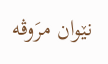نێوان مرَوڤه‌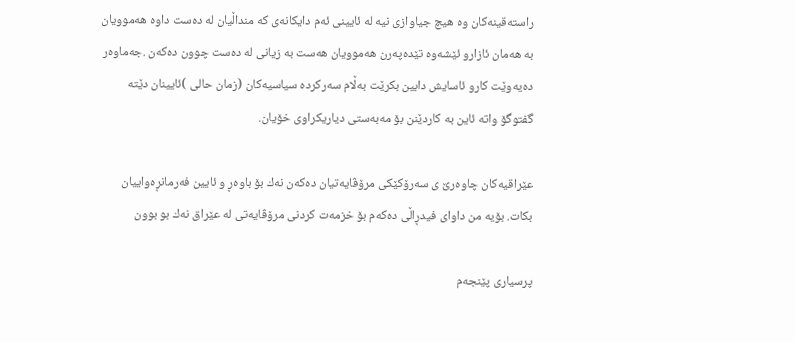راسته‌قینه‌كان وه‌ هیچ جیاوازى نیه‌ له‌ ئایینى ئه‌م دایكانه‌ى كه‌ منداڵیان له‌ ده‌ست داوه‌ هه‌موویان به‌ هه‌مان ئازارو ئێشه‌وه‌ تێده‌په‌رن هه‌موویان هه‌ست به‌ زیانى له‌ ده‌ست چوون ده‌كه‌ن .جه‌ماوه‌ر ده‌یه‌وێت كارو ئاسایش دابین بكرێت به‌ڵام سه‌ركرده‌ سیاسیه‌كان (زمان حالى )ئایینان دێته‌ گفتوگۆ واته‌ ئاین به‌ كاردێنن بۆ مه‌به‌ستى دیاریكراوى خۆیان.

عێراقیه‌كان چاوه‌رێ ى سه‌رۆكێكى مرۆڤایه‌تیان ده‌كه‌ن نه‌ك بۆ باوه‌ڕ و ئایین فه‌رمانڕه‌واییان بكات. بۆیه‌ من داواى فیدڕاڵى ده‌كه‌م بۆ خزمه‌ت كردنى مرۆڤایه‌تى له‌ عێراق نه‌ك بو بوون

پرسیارى پێنجه‌م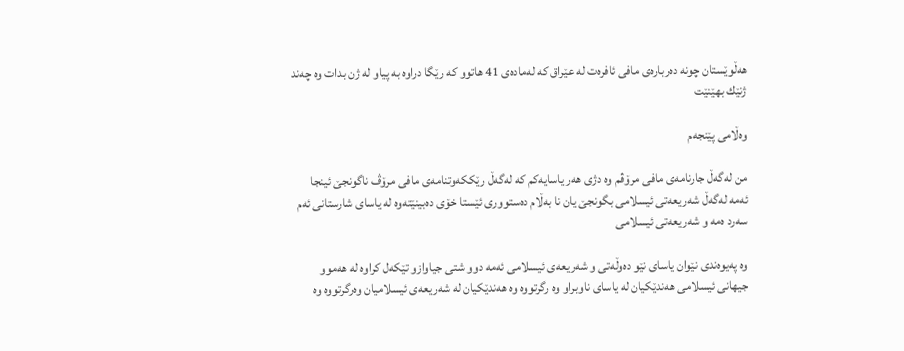هه‌ڵوێستان چونه‌ ده‌رباره‌ى مافى ئافره‌ت له‌ عێراق كه‌ له‌ماده‌ى 41 هاتوو كه‌ رێگا دراوه‌ به‌ پیاو له‌ ژن بدات وه‌ چه‌ند ژنێك بهێنێت

وه‌ڵامى پێنجه‌م

من له‌گه‌ڵ جارنامه‌ى مافى مرۆڤم وه‌ دژى هه‌ر یاسایه‌كم كه‌ له‌گه‌ڵ رێككه‌وتنامه‌ى مافى مرۆڤ ناگونجێ ئینجا ئه‌مه‌ له‌گه‌ڵ شه‌ریعه‌تى ئیسلامى بگونجێ یان نا به‌ڵام ده‌ستوورى ئێستا خۆى ده‌بینێته‌وه‌ له‌ یاساى شارستانى ئه‌م سه‌رد ه‌مه‌ و شه‌ریعه‌تى ئیسلامى

وه‌ په‌یوه‌ندى نێوان یاساى نێو ده‌وڵه‌تى و شه‌ریعه‌ى ئیسلامى ئه‌مه‌ دوو شتى جیاوازو تێكه‌ل كراوه‌ له‌ هه‌موو جیهانى ئیسلامى هه‌ندێكیان له‌ یاساى ناوبراو وه‌ رگرتووه‌ وه‌ هه‌ندێكیان له‌ شه‌ریعه‌ى ئیسلامیان وه‌رگرتووه‌ وه‌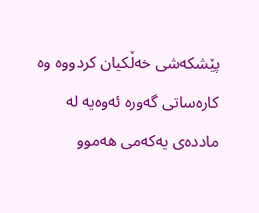پێشكه‌شى خه‌ڵكیان كردووه‌ وه‌ كاره‌ساتى گه‌وره‌ ئه‌وه‌یه‌ له‌ مادده‌ى یه‌كه‌مى هه‌موو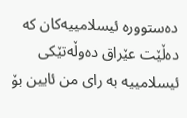ده‌ستووره‌ ئیسلامییه‌كان كه‌ ده‌ڵێت عێراق ده‌وڵه‌تێكى ئیسلامییه‌ به‌ راى من ئایین بۆ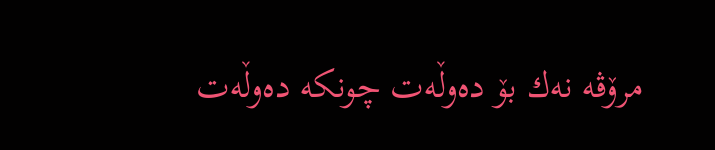مرۆڤه‌ نه‌ك بۆ ده‌وڵه‌ت چونكه‌ ده‌وڵه‌ت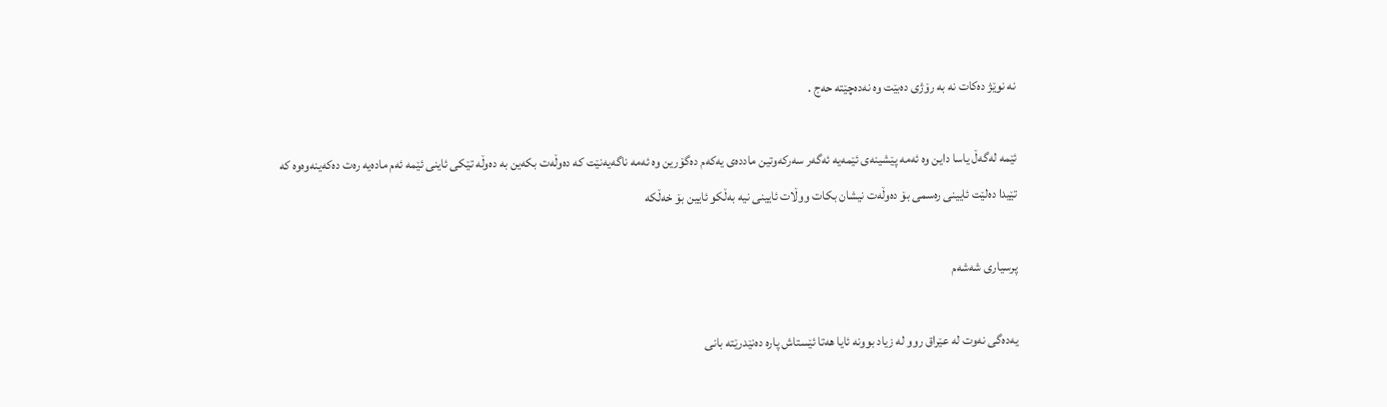نه‌ نوێژ ده‌كات نه‌ به‌ رۆژى ده‌بێت وه‌ نه‌ده‌چێته‌ حه‌ج .

ئێمه‌ له‌گه‌ڵ یاسا داین وه‌ ئه‌مه‌ پێشینه‌ى ئێمه‌یه‌ ئه‌گه‌ر سه‌ركه‌وتین مادده‌ى یه‌كه‌م ده‌گۆرین وه‌ ئه‌مه‌ ناگه‌یه‌نێت كه‌ ده‌وڵه‌ت بكه‌ین به‌ ده‌وڵه‌ تێكى ئاینى ئێمه‌ ئه‌م ماده‌یه‌ ره‌ت ده‌كه‌ینه‌وه‌وه‌ كه‌ تێیدا ده‌لێت ئایینى ره‌سمى بۆ ده‌وڵه‌ت نیشان بكات ووڵات ئایینى نیه‌ به‌ڵكو ئایین بۆ خه‌ڵكه‌

پرسیارى شه‌شه‌م

یه‌ده‌گى نه‌وت له‌ عێراق روو له‌ زیاد بوونه‌ ئایا هه‌تا ئێستاش پاره‌ ده‌نێدرێته‌ بانى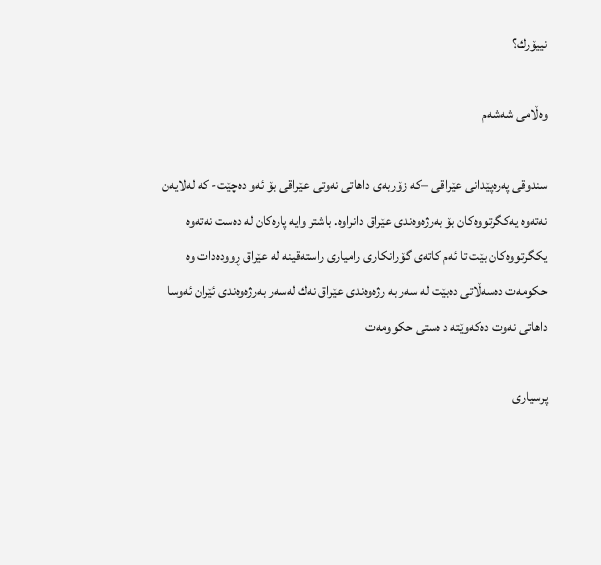نییۆرك؟

وه‌ڵامى شه‌شه‌م

سندوقى په‌ره‌پێدانى عێراقى –كه‌ زۆربه‌ى داهاتى نه‌وتى عێراقى بۆ ئه‌و ده‌چێت- كه‌ له‌لایه‌ن نه‌ته‌وه‌ یه‌كگرتووه‌كان بۆ به‌رژه‌وه‌ندى عێراق دانراوه‌. باشتر وایه‌ پاره‌كان له‌ ده‌ست نه‌ته‌وه‌ یكگرتووه‌كان بێت تا ئه‌م كاته‌ى گۆرانكارى رامیارى راسته‌قینه‌ له‌ عێراق ڕووده‌دات وه‌ حكومه‌ت ده‌سه‌ڵاتى ده‌بێت له‌ سه‌ر به‌ رژه‌وه‌ندى عێراق نه‌ك له‌سه‌ر به‌رژه‌وه‌ندى ئێران ئه‌وسا داهاتى نه‌وت ده‌كه‌وێته‌ د ه‌ستى حكوومه‌ت

پرسیارى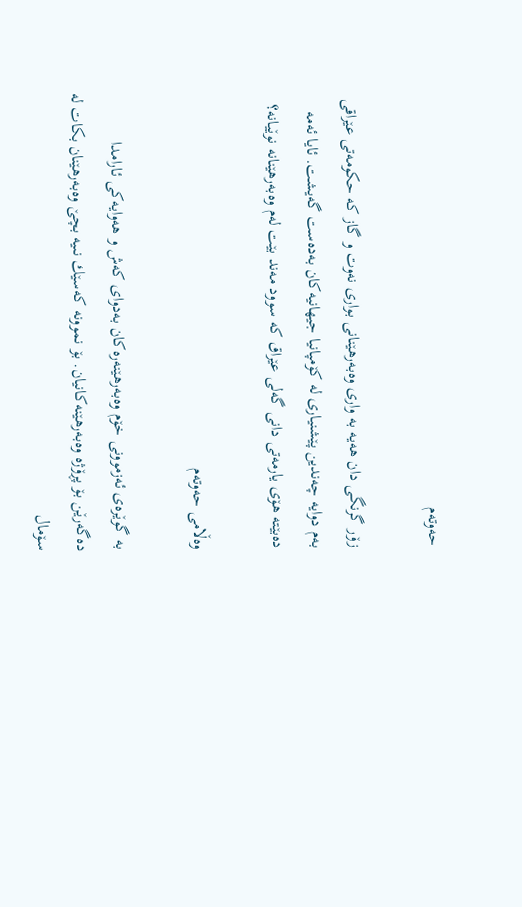حه‌وته‌م

زۆر گرنگى دان هه‌یه‌ به‌ وارى وه‌به‌رهێنانى بوارى نه‌وت و گاز كه‌ حكومه‌تى عێراقى به‌م دوایه‌ چه‌ندین پێشنیارى له‌ كۆمپانیا جیهانیه‌كان به‌ده‌ست گه‌یشت. ئایا ئه‌مه‌ ده‌بێته‌ هۆى یارمه‌تى دانى گه‌لى عێراق كه‌ سوود مه‌ند بێت له‌م وه‌به‌رهێنانه‌ نوێیانه‌؟

وه‌ڵامى حه‌وته‌م

به‌ گوێره‌ى ئه‌زموونى خۆم وه‌به‌رهێنه‌ره‌كان به‌دواى كه‌ش و هه‌وایه‌كى ئارامدا ده‌گه‌رێن بۆ پڕۆژه‌ وه‌به‌رهێنه‌كانیان. بۆ نموونه‌ كه‌سێك نىیه‌ بچێ وه‌به‌رهێنان بكات له‌ سۆمال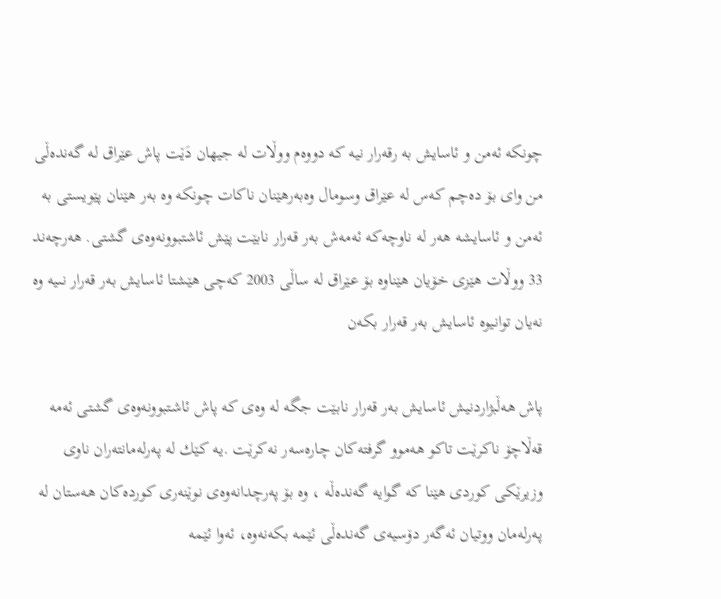چونكه‌ ئه‌من و ئاسایش به‌ رقه‌رار نیه‌ كه‌ دووه‌م ووڵات له‌ جیهان دَێت پاش عێراق له‌ گه‌نده‌ڵى من واى بۆ ده‌چم كه‌س له‌ عێراق وسومال وه‌به‌رهێنان ناكات چونكه‌ وه‌ به‌ر هێنان پێویستى به‌ ئه‌من و ئاسایشه‌ هه‌ر له‌ ناوچه‌كه‌ ئه‌مه‌ش به‌ر قه‌رار نابێت پێش ئاشتبوونه‌وه‌ى گشتى. هه‌رچه‌ند 33 ووڵات هێزى خۆیان هێناوه‌ بۆ عێراق له‌ ساڵى 2003 كه‌چى هێشتا ئاسایش به‌ر قه‌رار نىیه‌ وه‌ نه‌یان توانیوه‌ ئاسایش به‌ر قه‌رار بكه‌ن

پاش هه‌ڵبژاردنیش ئاسایش به‌ر قه‌رار نابێت جگه‌ له‌ وه‌ى كه‌ پاش ئاشتبوونه‌وه‌ى گشتى ئه‌مه‌ قه‌ڵاچۆ ناكرێت تاكو هه‌موو گرفته‌كان چاره‌سه‌ر نه‌كرێت .یه‌ كێك له‌ په‌رله‌مانته‌ران ناوى وزیرێكى كوردى هێنا كه‌ گوایه‌ گه‌نده‌ڵه‌ ، وه‌ بۆ په‌رچدانه‌وه‌ى نوێنه‌رى كورده‌كان هه‌ستان له‌ په‌رله‌مان ووتیان ئه‌گه‌ر دۆسیه‌ى گه‌نده‌ڵى ئێمه‌ بكه‌نه‌وه‌، ئه‌وا ئێمه‌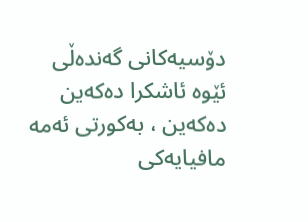دۆسیه‌كانى گه‌نده‌ڵى ئێوه‌ ئاشكرا ده‌كه‌ین ده‌كه‌ین ، به‌كورتى ئه‌مه‌ مافیایه‌كى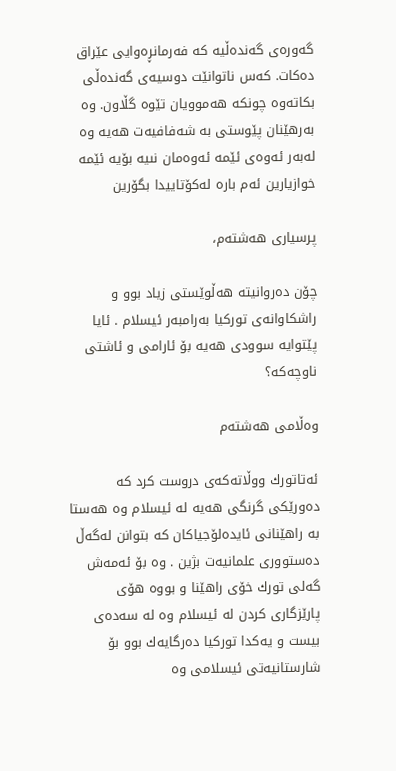گه‌وره‌ى گه‌نده‌ڵیه‌ كه‌ فه‌رمانڕه‌وایى عێراق ده‌كات. كه‌س ناتوانێت دوسیه‌ى گه‌نده‌ڵى بكاته‌وه‌ چونكه‌ هه‌موویان تێوه‌ گڵاون. وه‌ به‌رهێنان پێوستى به‌ شه‌فافیه‌ت هه‌یه‌ وه‌ له‌به‌ر ئه‌وه‌ى ئێمه‌ ئه‌وه‌مان نىیه‌ بۆیه‌ ئێمه‌ خوازیارین ئه‌م باره‌ له‌كۆتاییدا بگۆرین

پرسیارى هه‌شته‌م،

چۆن ده‌روانیته‌ هه‌ڵوێستى زیاد بوو و راشكاوانه‌ى توركیا به‌رامبه‌ر ئیسلام . ئایا پێتوایه‌ سوودى هه‌یه‌ بۆ ئارامى و ئاشتى ناوچه‌كه‌؟

وه‌ڵامى هه‌شته‌م

ئه‌تاتورك ووڵاته‌كه‌ى دروست كرد كه‌ ده‌ورێكى گرنگى هه‌یه‌ له‌ ئیسلام وه‌ هه‌ستا به‌ راهێنانى ئایده‌لۆجیاكان كه‌ بتوانن له‌گه‌ڵ ده‌ستوورى علمانیه‌ت بژین . وه‌ بۆ ئه‌مه‌ش گه‌لى تورك خۆى راهێنا و بووه‌ هۆى پارێزگارى كردن له‌ ئیسلام وه‌ له‌ سه‌ده‌ى بیست و یه‌كدا توركیا ده‌رگایه‌ك بوو بۆ شارستانیه‌تى ئیسلامى وه‌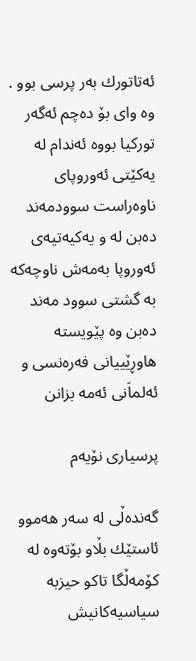ئه‌تاتورك به‌ر پرسى بوو . وه‌ واى بۆ ده‌چم ئه‌گه‌ر توركیا بووه‌ ئه‌ندام له‌ یه‌كێتى ئه‌وروپاى ناوه‌راست سوودمه‌ند ده‌بن له‌ و یه‌كیه‌تیه‌ى ئه‌وروپا به‌مه‌ش ناوچه‌كه‌ به‌ گشتى سوود مه‌ند ده‌بن وه‌ پێویسته‌ هاوڕێییانى فه‌ره‌نسى و ئه‌لماَنى ئه‌مه‌ بزانن

پرسیارى نۆیه‌م

گه‌نده‌ڵى له‌ سه‌ر هه‌موو ئاستێك بڵاو بۆته‌وه‌ له‌ كۆمه‌ڵگا تاكو حیزبه‌ سیاسیه‌كانیش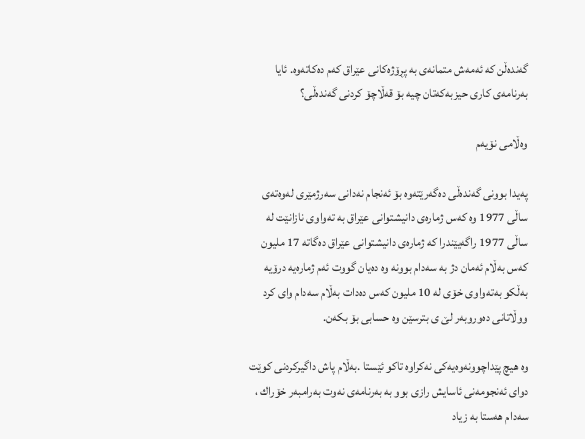گه‌نده‌ڵن كه‌ ئه‌مه‌ش متمانه‌ى به‌ پڕۆژه‌كانى عێراق كه‌م ده‌كاته‌وه‌. ئایا به‌رنامه‌ى كارى حیزبه‌كه‌تان چیه‌ بۆ قه‌ڵاچۆ كردنى گه‌نده‌ڵى؟

وه‌ڵامى نۆیه‌م

په‌یدا بوونى گه‌نده‌ڵى ده‌گه‌رێته‌وه‌ بۆ ئه‌نجام نه‌دانى سه‌رژمێرى له‌وه‌ته‌ى ساڵى 1977 وه‌ كه‌س ژماره‌ى دانیشتوانى عێراق به‌ ته‌واوى نازانێت له‌ ساڵى 1977 راگه‌یێندرا كه‌ ژماره‌ى دانیشتوانى عێراق ده‌گاته‌ 17 ملیون كه‌س به‌ڵام ئه‌مان دژ به‌ سه‌دام بوونه‌ وه‌ ده‌یان گووت ئه‌م ژماره‌یه‌ درۆیه‌ به‌ڵكو به‌ته‌واوى خۆى له‌ 10 ملیون كه‌س ده‌دات به‌ڵام سه‌دام واى كرد ووڵاتانى ده‌وروبه‌ر لێ ى بترسێن وه‌ حسابى بۆ بكه‌ن.

وه‌ هیچ پێداچوونه‌وه‌یه‌كى نه‌كراوه‌ تاكو ئێستا .به‌ڵام پاش داگیركردنى كوێت دواى ئه‌نجومه‌نى ئاسایش رازى بوو به‌ به‌رنامه‌ى نه‌وت به‌رامبه‌ر خۆراك ، سه‌دام هه‌ستا به‌ زیاد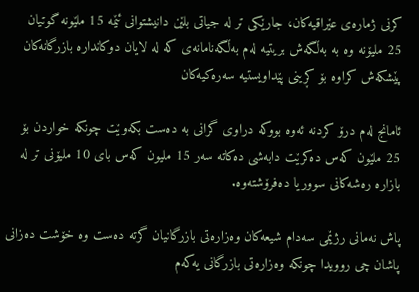كرنى ژماره‌ى عێراقیه‌كان، جارێكى تر له‌ جیاتى بلێن دانیشتوانى ئێمه‌ 15 ملێونه‌ گوتیان 25 ملیۆنه‌ وه‌ به‌ به‌ڵگه‌ش بریتیه‌ له‌م به‌ڵگه‌نامانه‌ى كه‌ له‌ لایان دوكانداره‌ بازرگانه‌كان پێشكه‌ش كراوه‌ بۆ كڕینى پێداویستیه‌ سه‌ره‌كیه‌كان

ئامانج له‌م درۆ كردنه‌ ئه‌وه‌ بووكه‌ دراوى گرانى به‌ ده‌ست بكه‌وێت چونكه‌ خواردن بۆ 25 ملێون كه‌س ده‌كرێت دابه‌شى ده‌كاته‌ سه‌ر 15 ملیون كه‌س باى 10 ملیۆنى تر له‌ بازاره‌ ره‌شه‌كانى سووریا ده‌فرۆشته‌وه‌.

پاش نه‌مانى رژێمى سه‌دام شیعه‌كان وه‌زاره‌تى بازرگانیان گرته‌ ده‌ست وه‌ خۆشت ده‌زانى پاشان چى روویدا چونكه‌ وه‌زاره‌تى بازرگانى یه‌كه‌م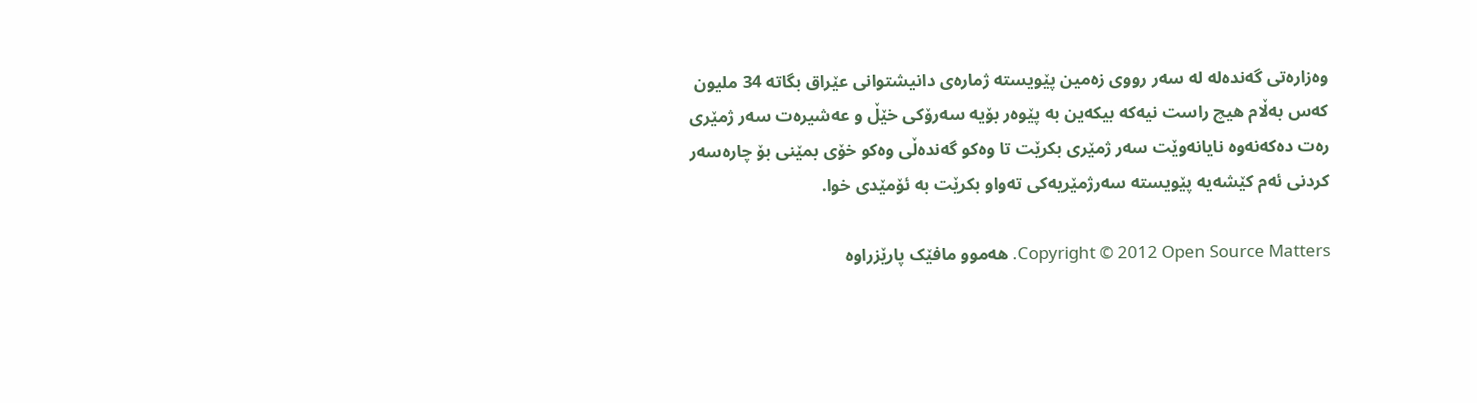وه‌زاره‌تى گه‌نده‌له‌ له‌ سه‌ر رووى زه‌مین پێویسته‌ ژماره‌ى دانیشتوانى عێراق بگاته‌ 34 ملیون كه‌س به‌ڵام هیچ راست نیه‌كه‌ بیكه‌ین به‌ پێوه‌ر بۆیه‌ سه‌رۆكى خێڵ و عه‌شیره‌ت سه‌ر ژمێرى ره‌ت ده‌كه‌نه‌وه‌ نایانه‌وێت سه‌ر ژمێرى بكرێت تا وه‌كو گه‌نده‌ڵى وه‌كو خۆى بمێنى بۆ چاره‌سه‌ر كردنى ئه‌م كێشه‌یه‌ پێویسته‌ سه‌رژمێریه‌كى ته‌واو بكرێت به‌ ئۆمێدى خوا.

Copyright © 2012 Open Source Matters. هه‌موو مافێک پارێزراوه